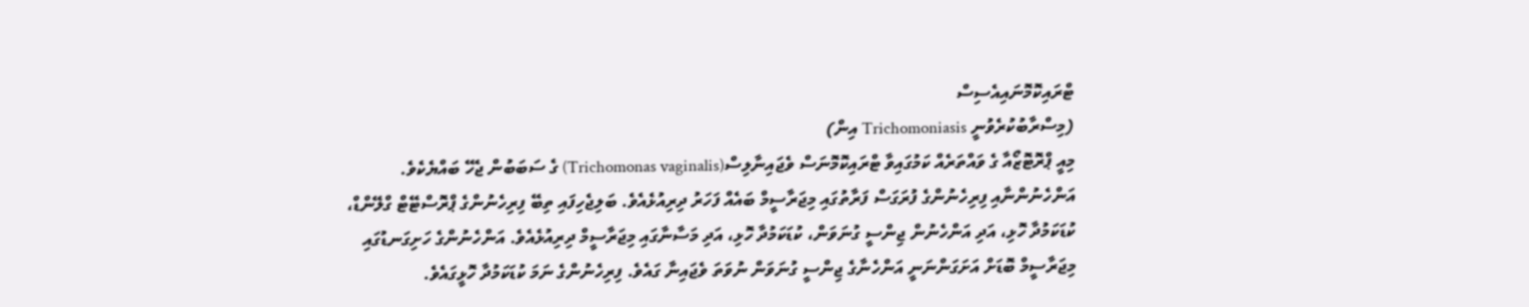ޓްރައިކޮމޮނައިއެސިސް
(މިސްރާބުކުރެވުނީ Trichomoniasis އިން)
މިއީ ޕްރޮޓޮޒޯއާ ގެ ވައްތަރެއް ކަމުގައިވާ ޓްރައިކޮމޮނަސް ވެޖައިނާލިސް(Trichomonas vaginalis) ގެ ސަބަބުން ޖެހޭ ބައްޔެކެވެ. އަންހެނުންނާއި ފިރިހެނުންގެ ފުރަގަސް ފަރާތުގައި މިޖަރާސީމް ބައެއް ފަހަރު ދިރިއުޅެއެވެ. ބަލިޖެހިފައި ތިބޭ ފިރިހެނުންގެ ޕްރޮސްޓޭޓް ގްލޭންޑް، ކުޑަކަމުދާ ހޮޅި، އަދި އަންހެނުން ޖިންސީ ގުނަވަން، ކުޑަކަމުދާ ހޮޅި، އަދި މަސާނާގައި މިޖަރާސީމް ދިރިއުޅެއެވެ. އަންހެނުންގެ ހަށިގަނޑުގައި މިޖަރާސީމް ބޮޑަށް އަށަގަންނަނީ އަންހެނާގެ ޖިންސީ ގުނަވަން ނުވަތަ ވެޖައިނާ ގައެވެ. ފިރިހެނުންގެ ނަމަ ކުޑަކަމުދާ ހޮޅީގައެވެ.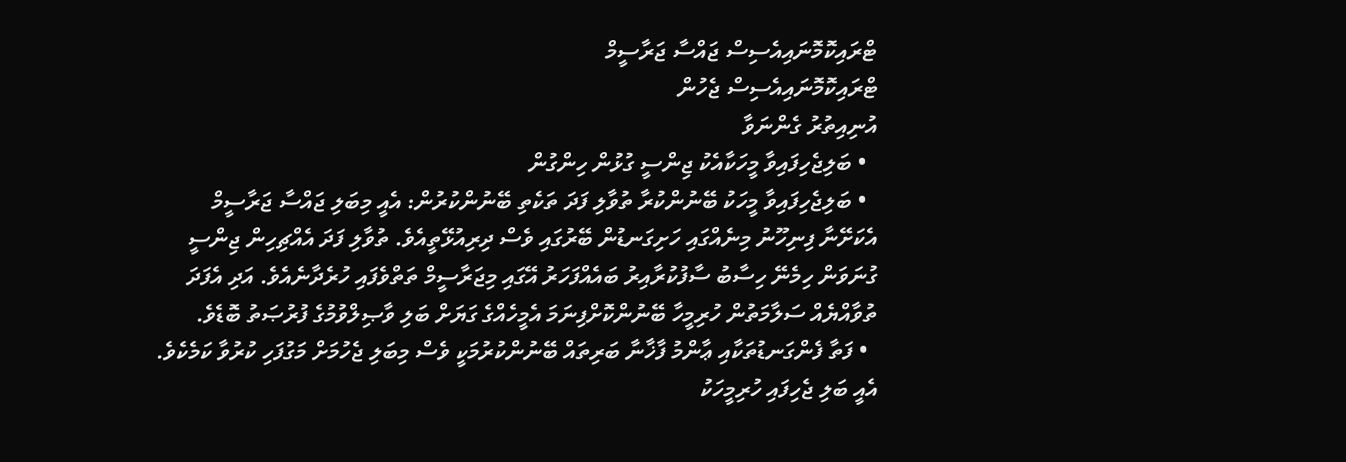ޓްރައިކޮމޮނައިއެސިސް ޖައްސާ ޖަރާސީމް
ޓްރައިކޮމޮނައިއެސިސް ޖެހުން
އުނިއިތުރު ގެންނަވާ
  • ބަލިޖެހިފައިވާ މީހަކާއެކު ޖިންސީ ގުޅުން ހިންގުން
  • ބަލިޖެހިފައިވާ މީހަކު ބޭނުންކުރާ ތުވާލި ފަދަ ތަކެތި ބޭނުންކުރުން: އެއީ މިބަލި ޖައްސާ ޖަރާސީމް އެކަށޭނާ ފިނިހޫނު މިނެއްގައި ހަށިގަނޑުން ބޭރުގައި ވެސް ދިރިއުޅޭތީއެވެ. ތުވާލި ފަދަ އެއްޗިހިން ޖިންސީ ގުނަވަން ހިމެނޭ ހިސާބު ސާފުކުރާއިރު ބައެއްފަހަރު އޭގައި މިޖަރާސީމް ތަތްވެފައި ހުރެދާނެއެވެ. އަދި އެފަދަ ތުވާއްޔެއް ސަލާމަތުން ހުރިމީހާ ބޭނުންކޮށްފިނަމަ އެމީހެއްގެ ގަޔަށް ބަލި ވާޞިލްވުމުގެ ފުރުޞަތު ބޮޑެވެ.
  • ފަތާ ފެންގަނޑުތަކާއި ޢާންމު ފާޚާނާ ބަރިތައް ބޭނުންކުރުމަކީ ވެސް މިބަލި ޖެހުމަށް މަގުފަހި ކުރުވާ ކަމެކެވެ. އެއީ ބަލި ޖެހިފައި ހުރިމީހަކު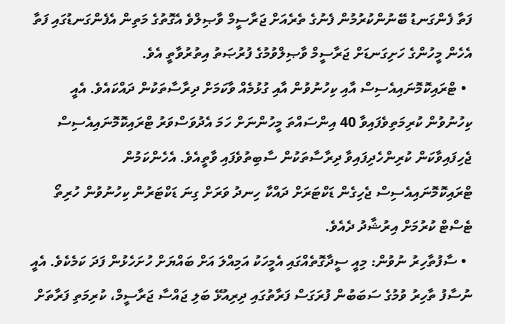ފަތާ ފެންގަނޑު ބޭނުންކުރުމުން ފެނުގެ ތެރެއަށް ޖަރާސީމް ވާޞިލްވެ އެގޮތުގެ މަތިން އެފެންގަނޑުގައި ފަތާ އެހެން މީހުންގެ ހަށިގަނޑަށް ޖަރާސީމް ވާޞިލްވުމުގެ ފުރުޞަތު އިތުރުވާތީ އެވެ.
  • ޓްރައިކޮމޮނައިއެސިސް އާއި ކިހުނުވުން އާއި ގުޅުމެއް ވާކަމަށް ދިރާސާތަކުން ދައްކައެވެ. އެއީ ކިހުނުވުން ކުރިމަތިވެފައިވާ 40 އިންސައްތަ މީހުންނަށް ހަމަ އެދުވަސްވަރު ޓްރައިކޮމޮނައިއެސިސް ޖެހިފައިވާކަން ކުރިންހެދިފައިވާ ދިރާސާތަކުން ސާބިތުވެފައި ވާތީއެވެ. އެހެންކަމުން ޓްރައިކޮމޮނައިއެސިސް ޖެހިގެން ޑަކްޓަރަށް ދައްކާ ހިނދު ވަރަށް ގިނަ ޑަކްޓަރުން ކިހުނުވުން ހުރިތޯ ޓެސްޓް ކުރުމަށް އިރުޝާދު ދެއެވެ.
  • ސާފުތާހިރު ނުވުން: މިއީ ސީދާގޮތެއްގައި އެމީހަކު އަމިއްލަ އަށް ބައްޔަށް ހުށަހެޅުން ފަދަ ކަމެކެވެ. އެއީ ނުސާފު ތާހިރު ވުމުގެ ސަބަބުން ފުރަގަސް ފަރާތުގައި ދިރިއުޅޭ ބަލި ޖައްސާ ޖަރާސީމް، ކުރިމަތި ފަރާތަށް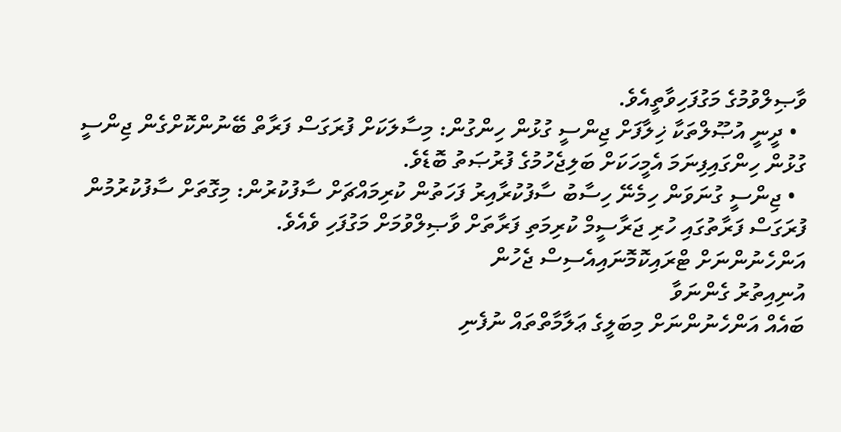ވާޞިލްވުމުގެ މަގުފަހިވާތީއެވެ.
  • ދީނީ އުޞޫލްތަކާ ޚިލާފަށް ޖިންސީ ގުޅުން ހިންގުން: މިސާލަކަށް ފުރަގަސް ފަރާތް ބޭނުންކޮށްގެން ޖިންސީ ގުޅުން ހިންގައިފިނަމަ އެމީހަކަށް ބަލިޖެހުމުގެ ފުރުޞަތު ބޮޑެވެ.
  • ޖިންސީ ގުނަވަން ހިމެނޭ ހިސާބު ސާފުކުރާއިރު ފަހަތުން ކުރިމައްޗަށް ސާފުކުރުން: މިގޮތަށް ސާފުކުރުމުން ފުރަގަސް ފަރާތުގައި ހުރި ޖަރާސީމް ކުރިމަތި ފަރާތަށް ވާޞިލްވުމަށް މަގުފަހި ވެއެވެ.
އަންހެނުންނަށް ޓްރައިކޮމޮނައިއެސިސް ޖެހުން
އުނިއިތުރު ގެންނަވާ
ބައެއް އަންހެނުންނަށް މިބަލީގެ ޢަލާމާތްތައް ނުފެނި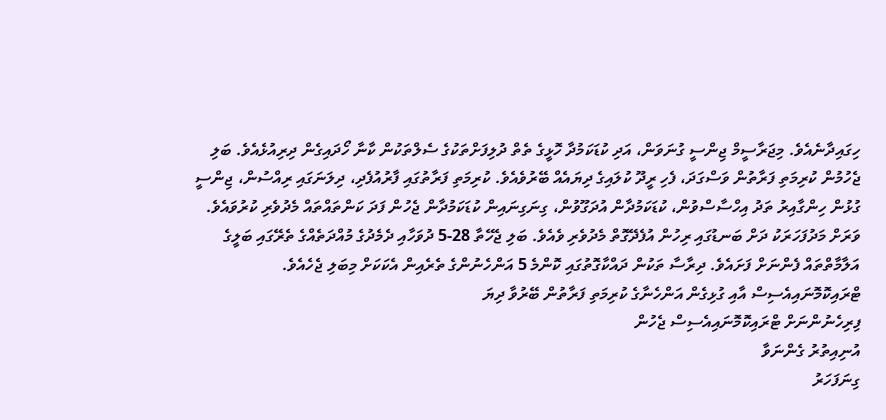ހިގައިދާނެއެވެ. މިޖަރާސީމް ޖިންސީ ގުނަވަން، އަދި ކުޑަކަމުދާ ހޮޅީގެ ތެތް ދުލިފަށްތަކުގެ ސެލްތަކުން ކާނާ ހޯދައިގެން ދިރިއުޅެއެވެ. ބަލި ޖެހުމުން ކުރިމަތި ފަރާތުން ވަސްގަދަ، ފެހި ރީދޫ ކުލައިގެ ދިޔައެއް ބޭރުވެއެވެ. ކުރިމަތި ފަރާތުގައި ފާރުއުފެދި، ދިލަނަގައި ރިއްސުން، ޖިންސީ ގުޅުން ހިންގާއިރު ތަދު އިހްސާސްވުން، ކުޑަކަމުދާން އުދަގޫވުން، ގިނަގިނައިން ކުޑަކަމުދާން ޖެހުން ފަދަ ކަންތައްތައް މެދުވެރި ކުރުވައެވެ. ވަރަށް މަދުފަހަރަކު ދަށް ބަނޑުގައި ރިހުން އުފެދޭގޮތް މެދުވެރި ވެއެވެ. ބަލި ޖެހޭތާ 28-5 ދުވަހާއި ދެމެދުގެ މުއްދަތެއްގެ ތެރޭގައި ބަލީގެ އަލާމާތްތައް ފެންނަށް ފަށައެވެ. ދިރާސާ ތަކުން ދައްކާގޮތުގައި ކޮންމެ 5 އަންހެނުންގެ ތެރެއިން އެކަކަށް މިބަލި ޖެހެއެވެ.
ޓްރައިކޮމޮނައިއެސިސް އާއި ގުޅިގެން އަންހެނާގެ ކުރިމަތި ފަރާތުން ބޭރުވާ ދިޔަ
ފިރިހެނުންނަށް ޓްރައިކޮމޮނައިއެސިސް ޖެހުން
އުނިއިތުރު ގެންނަވާ
ގިނަފަހަރު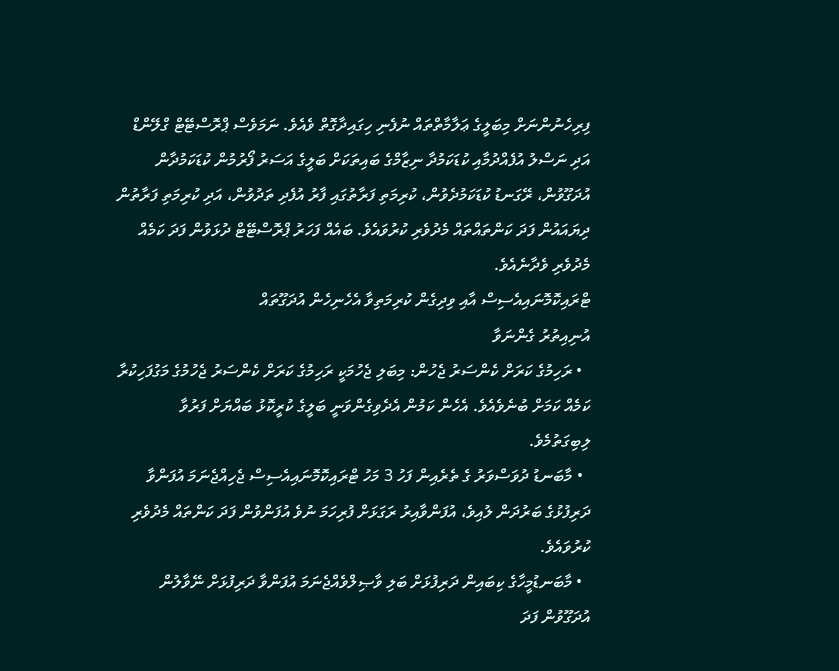ފިރިހެނުންނަށް މިބަލީގެ ޢަލާމާތްތައް ނުފެނި ހިގައިދާގޮތް ވެއެވެ. ނަމަވެސް ޕްރޮސްޓޭޓް ގްލޭންޑް އަދި ނަސްލު އުފެއްދުމާއި ކުޑަކަމުދާ ނިޒާމްގެ ބައިތަކަށް ބަލީގެ އަސަރު ފޯރުމުން ކުޑަކަމުދާން އުދަގޫވުން، ރޭގަނޑު ކުޑަކަމުދެވުން، ކުރިމަތި ފަރާތުގައި ފާރު އުފެދި ތަދުވުން، އަދި ކުރިމަތި ފަރާތުން ދިޔައައުން ފަދަ ކަންތައްތައް މެދުވެރި ކުރުވައެވެ. ބައެއް ފަހަރު ޕްރޮސްޓޭޓް ދުޅަވުން ފަދަ ކަމެއް މެދުވެރި ވެދާނެއެވެ.
ޓްރައިކޮމޮނައިއެސިސް އާއި ވިދިގެން ކުރިމަތިވާ އެހެނިހެން އުދަގޫތައް
އުނިއިތުރު ގެންނަވާ
  • ރަހިމުގެ ކަރަށް ކެންސަރު ޖެހުން: މިބަލި ޖެހުމަކީ ރަހިމުގެ ކަރަށް ކެންސަރު ޖެހުމުގެ މަގުފަހިކުރާ ކަމެއް ކަމަށް ބުނެވެއެވެ. އެހެން ކަމުން އެދެވިގެންވަނީ ބަލީގެ ކުރީކޮޅު ބައްޔަށް ފަރުވާ ލިބިގަތުމެވެ.
  • މާބަނޑު ދުވަސްވަރު ގެ ތެރެއިން ފަހު 3 މަހު ޓްރައިކޮމޮނައިއެސިސް ޖެހިއްޖެނަމަ އުފަންވާ ދަރިފުޅުގެ ބަރުދަން ލުއިވެ، އުފަންވާއިރު ރަގަޅަށް ފުރިހަމަ ނުވެ އުފަންވުން ފަދަ ކަންތައް މެދުވެރި ކުރުވައެވެ.
  • މާބަނޑުމީހާގެ ކިބައިން ދަރިފުޅަށް ބަލި ވާޞިލްވެއްޖެނަމަ އުފަންވާ ދަރިފުޅަށް ނޭވާލުން އުދަގޫވުން ފަދަ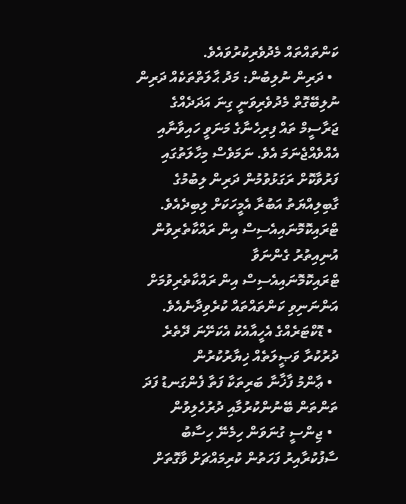ކަންތައްތައް މެދުވެރިކުރުވައެވެ.
  • ދަރިން ނުލިބުން: މަދު ޙާލަތްތަކެއް ދަރިން ނުލިބޭގޮތް މެދުވެރިވަނީ ގިނަ އަދަދެއްގެ ޖަރާސީމް ތައް ފިރިހެނާގެ މަނަވީ ހައިވާނާއި އެއްވެއްޖެނަމަ އެވެ. ނަމަވެސް މިހާލަތުގައި ފަރުވާކޮށް ރަގަޅުވުމުން ދަރިން ލިބުމުގެ ގާބިލިއްޔަތު އަބުރާ އެމީހަކަށް ލިބިދެއެވެ.
ޓްރައިކޮމޮނައިއެސިސް އިން ރައްކާތެރިވުން
އުނިއިތުރު ގެންނަވާ
ޓްރައިކޮމޮނައިއެސިސް އިން ރައްކާތެރިވުމަށް އަންނަނިވި ކަންތައްތައް ކުރެވިދާނެއެވެ.
  • ޑޮކްޓަރެއްގެ އެހީއާއެކު އެކަށޭނަ ދޭތެރެ ދުރުކުރާ ވަޞީލަތެއް ޚިޔާރުކުރުން
  • ޢާންމު ފާޚާނާ ބަރިތަކާ ފަތާ ފެންގަނޑު ފަދަ ތަންތަން ބޭނުންކުރުމާއި ދުރުހެލިވުން
  • ޖިންސީ ގުނަވަން ހިމެނޭ ހިސާބު ސާފުކުރާއިރު ފަހަތުން ކުރިމައްޗަށް ވާގޮތަށް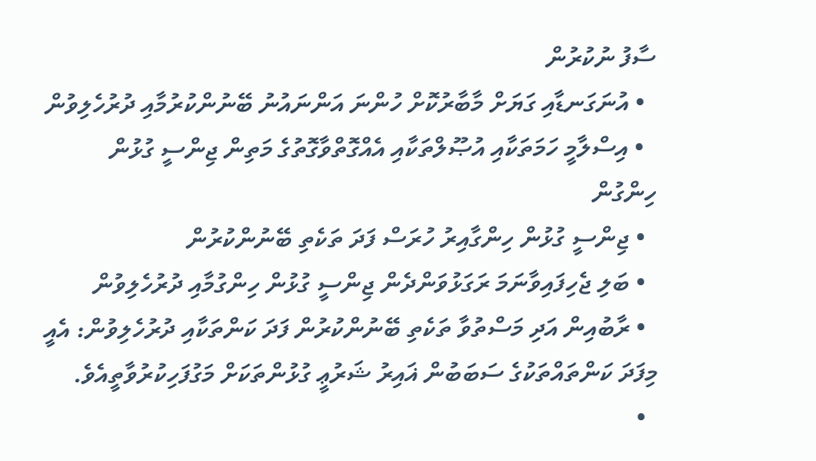ސާފު ނުކުރުން
  • އުނަގަނޑާއި ގަޔަށް މާބާރުކޮށް ހުންނަ އަންނައުނު ބޭނުންކުރުމާއި ދުރުހެލިވުން
  • އިސްލާމީ ހަމަތަކާއި އުޞޫލްތަކާއި އެއްގޮތްވާގޮތުގެ މަތިން ޖިންސީ ގުޅުން ހިންގުން
  • ޖިންސީ ގުޅުން ހިންގާއިރު ހުރަސް ފަދަ ތަކެތި ބޭނުންކުރުން
  • ބަލި ޖެހިފައިވާނަމަ ރަގަޅުވަންދެން ޖިންސީ ގުޅުން ހިންގުމާއި ދުރުހެލިވުން
  • ރާބުއިން އަދި މަސްތުވާ ތަކެތި ބޭނުންކުރުން ފަދަ ކަންތަކާއި ދުރުހެލިވުން: އެއީ މިފަދަ ކަންތައްތަކުގެ ސަބަބުން ޣައިރު ޝަރުޢީ ގުޅުންތަކަށް މަގުފަހިކުރުވާތީއެވެ.
  •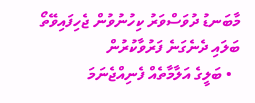މާބަނޑު ދުވަސްވަރު ކިހުނުވުން ޖެހިފައިވޭތޯ ބަލައި ދެނެގަނެ ފަރުވާކުރުން
  • ބަލީގެ އަލާމާތެއް ފެނިއްޖެނަމަ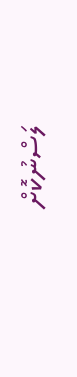ލަސްނުކޮށް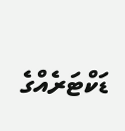ޑަކްޓަރެއްގެ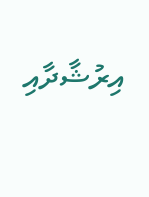އިރުޝާދާއި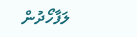ލަފާހޯދުން